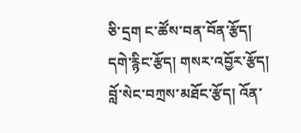ཅི་དྲག ང་ཚོས་བན་བོན་རྩོད། དགེ་རྙིང་རྩོད། གསར་འབྱོར་རྩོད། བློ་སེང་བཀྲས་མཐོང་རྩོད། འོན་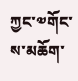ཀྱང་༧གོང་ས་མཆོག་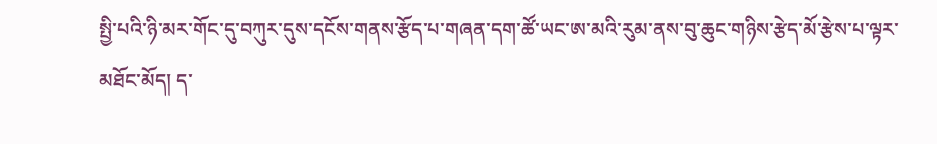སྤྱི་པའི་ཉི་མར་གོང་དུ་བཀུར་དུས་དངོས་གནས་རྩོད་པ་གཞན་དག་ཚོ་ཡང་ཨ་མའི་རུམ་ནས་བུ་ཆུང་གཉིས་རྩེད་མོ་རྩེས་པ་ལྟར་མཐོང་མོད། ད་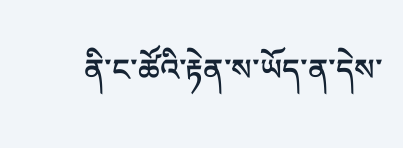ནི་ང་ཚོའི་རྟེན་ས་ཡོད་ན་དེས་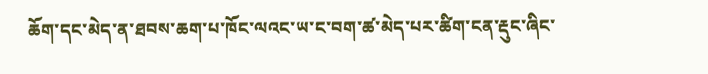ཆོག་དང་མེད་ན་ཐབས་ཆག་པ་ཁོང་ལའང་ཡ་ང་བག་ཚ་མེད་པར་ཚིག་ངན་རྡུང་ཞིང་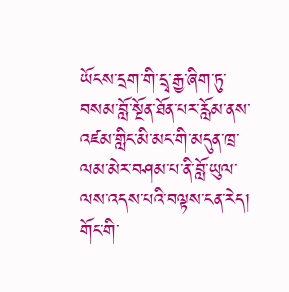ཡོངས་དྲག་གི་དྲྭ་རྒྱ་ཞིག་ཏུ་བསམ་བློ་སྔོན་ཐོན་པར་རློམ་ནས་འཛམ་གླིང་མི་མང་གི་མདུན་ཁྲ་ལམ་མེར་བཤམ་པ་ནི་བློ་ཡུལ་ལས་འདས་པའི་བལྟས་ངན་རེད།
གོང་གི་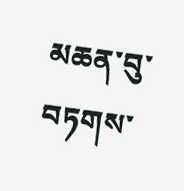མཆན་བུ་བཏགས་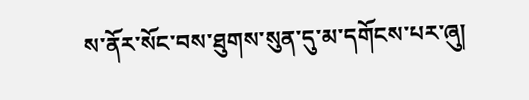ས་ནོར་སོང་བས་ཐུགས་སུན་དུ་མ་དགོངས་པར་ཞུ།